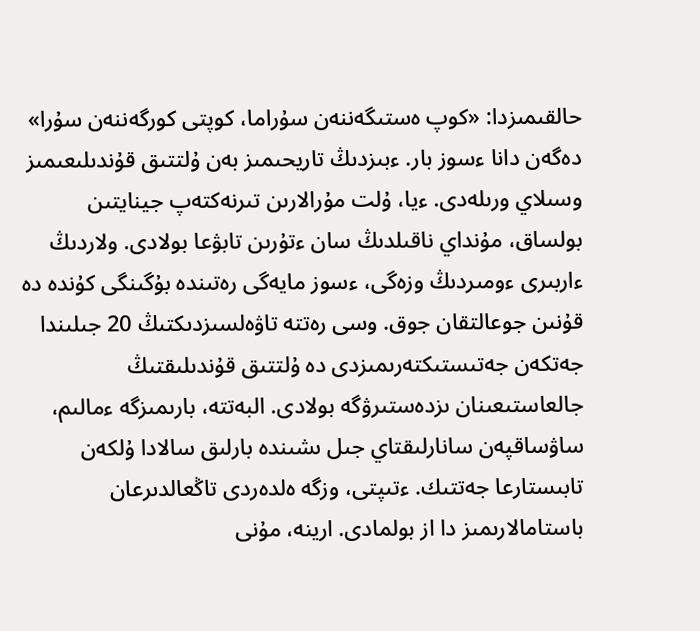حالقىمىزدا: «كوپ ەستىگەننەن سۇراما، كوپتى كورگەننەن سۇرا» دەگەن دانا ءسوز بار. ءبىزدىڭ تاريحىمىز بەن ۇلتتىق قۇندىلىعىمىز وسىلاي ورىلەدى. ءيا، ۇلت مۇرالارىن تىرنەكتەپ جينايتىن بولساق، مۇنداي ناقىلدىڭ سان ءتۇرىن تابۋعا بولادى. ولاردىڭ ءاربىرى ءومىردىڭ وزەگى، ءسوز مايەگى رەتىندە بۇگىنگى كۇندە دە قۇنىن جوعالتقان جوق. وسى رەتتە تاۋەلسىزدىكتىڭ 20 جىلىندا جەتكەن جەتىستىكتەرىمىزدى دە ۇلتتىق قۇندىلىقتىڭ جالعاستىعىنان ىزدەستىرۋگە بولادى. البەتتە، بارىمىزگە ءمالىم، ساۋساقپەن سانارلىقتاي جىل ىشىندە بارلىق سالادا ۇلكەن تابىستارعا جەتتىك. ءتىپتى، وزگە ەلدەردى تاڭعالدىرعان باستامالارىمىز دا از بولمادى. ارينە، مۇنى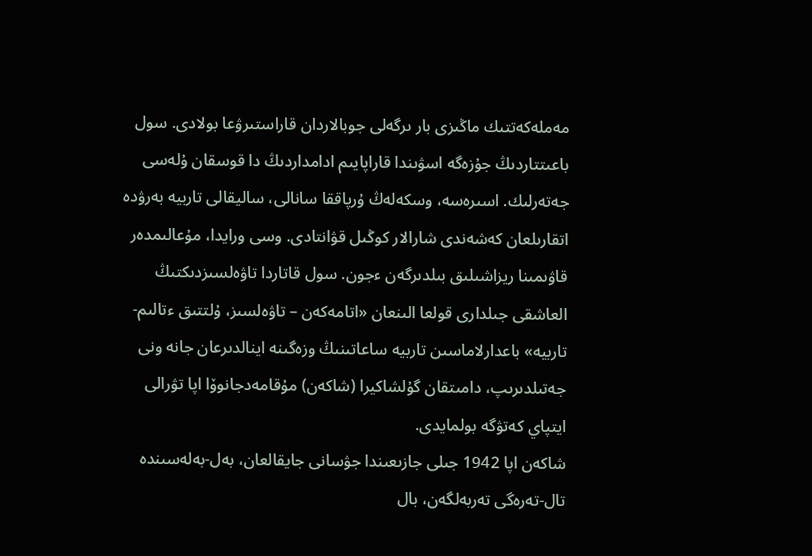مەملەكەتتىك ماڭىزى بار ىرگەلى جوبالاردان قاراستىرۋعا بولادى. سول باعىتتاردىڭ جۇزەگە اسۋىندا قاراپايىم ادامداردىڭ دا قوسقان ۇلەسى جەتەرلىك. اسىرەسە، وسكەلەڭ ۇرپاققا سانالى، ساليقالى تاربيە بەرۋدە اتقارىلعان كەشەندى شارالار كوڭىل قۋانتادى. وسى ورايدا، مۇعالىمدەر قاۋىمىنا ريزاشىلىق بىلدىرگەن ءجون. سول قاتاردا تاۋەلسىزدىكتىڭ العاشقى جىلدارى قولعا الىنعان «اتامەكەن – تاۋەلسىز، ۇلتتىق ءتالىم-تاربيە» باعدارلاماسىن تاربيە ساعاتىنىڭ وزەگىنە اينالدىرعان جانە ونى جەتىلدىرىپ، دامىتقان گۇلشاكيرا (شاكەن) مۇقامەدجانوۆا اپا تۋرالى ايتپاي كەتۋگە بولمايدى.
شاكەن اپا 1942 جىلى جازىعىندا جۋسانى جايقالعان، بەل-بەلەسىندە تال-تەرەگى تەربەلگەن، بال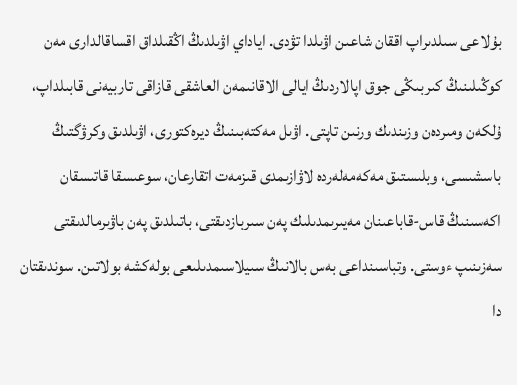بۇلاعى سىلدىراپ اققان شاعىن اۋىلدا تۋدى. اياداي اۋىلدىڭ اڭقىلداق اقساقالدارى مەن كوڭىلىنىڭ كىربىڭى جوق اپالاردىڭ ايالى الاقانىمەن العاشقى قازاقى تاربيەنى قابىلداپ، ۇلكەن ومىردەن وزىندىك ورنىن تاپتى. اۋىل مەكتەبىنىڭ ديرەكتورى، اۋىلدىق وكرۋگتىڭ باسشىسى، وبلىستىق مەكەمەلەردە لاۋازىمدى قىزمەت اتقارعان، سوعىسقا قاتىسقان اكەسىنىڭ قاس-قاباعىنان مەيىرىمدىلىك پەن سىربازدىقتى، باتىلدىق پەن باۋىرمالدىقتى سەزىنىپ ءوستى. وتباسىنداعى بەس بالانىڭ سىيلاسىمدىلىعى بولەكشە بولاتىن. سوندىقتان دا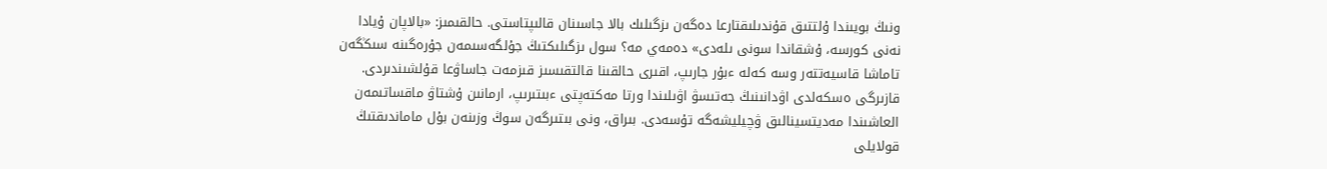ونىڭ بويىندا ۇلتتىق قۇندىلىقتارعا دەگەن ىزگىلىك بالا جاسىنان قالىپتاستى. حالقىمىز: «بالاپان ۇيادا نەنى كورسە، ۇشقاندا سونى ىلەدى» دەمەي مە؟ سول ىزگىلىكتىڭ جۇلگەسىمەن جۇرەگىنە سىڭگەن تاماشا قاسيەتتەر وسە كەلە ءبۇر جارىپ، اقىرى حالقىنا قالتقىسىز قىزمەت جاساۋعا قۇلشىندىردى. قازىرگى ەسكەلدى اۋدانىنىڭ جەتىسۋ اۋىلىندا ورتا مەكتەپتى ءبىتىرىپ، ارمانىن ۇشتاۋ ماقساتىمەن العاشىندا مەديتسينالىق ۋچيليشەگە تۇسەدى. بىراق، ونى بىتىرگەن سوڭ وزىنەن بۇل ماماندىقتىڭ قولايلى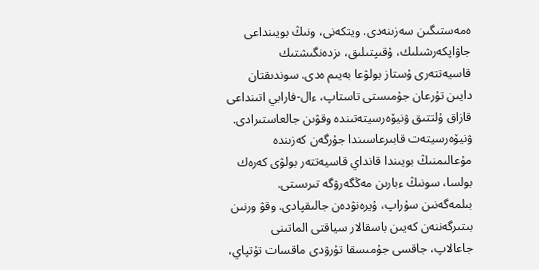ەمەستىگىن سەزىنەدى. ويتكەنى، ونىڭ بويىنداعى جاۋاپكەرشىلىك، ۇقىپتىلىق، ىزدەنگىشتىك قاسيەتتەرى ۇستاز بولۋعا بەيىم ەدى. سوندىقتان دايىن تۇرعان جۇمىستى تاستاپ، ءال-فارابي اتىنداعى قازاق ۇلتتىق ۋنيۆەرسيتەتىندە وقۋىن جالعاستىرادى. ۋنيۆەرسيتەت قابىرعاسىندا جۇرگەن كەزىندە مۇعالىمنىڭ بويىندا قانداي قاسيەتتەر بولۋى كەرەك بولسا، سونىڭ ءبارىن مەڭگەرۋگە تىرىستى. بىلمەگەنىن سۇراپ، ۇيرەنۋدەن جالىقپادى. وقۋ ورنىن بىتىرگەننەن كەيىن باسقالار سياقتى الماتىنى جاعالاپ، جاقسى جۇمىسقا تۇرۋدى ماقسات تۇتپاي،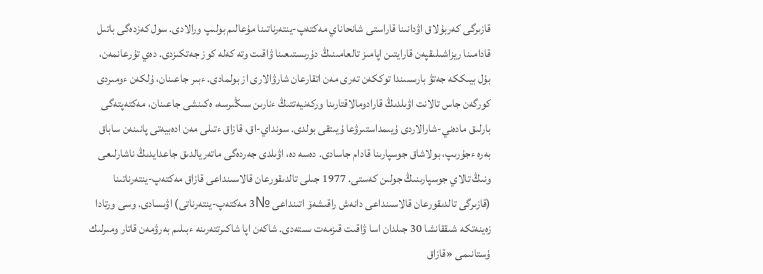قازىرگى كەربۇلاق اۋدانىنا قاراستى شانحاناي مەكتەپ-ينتەرناتىنا مۇعالىم بولىپ ورالادى. سول كەزدەگى باتىل قادامىنا ريزاشىلىقپەن قارايتىن اپامىز تالعامىنىڭ دۇرىستىعىنا ۋاقىت وتە كەلە كوز جەتكىزدى. دەي تۇرعانمەن، بۇل بيىككە جەتۋ بارىسىندا توككەن تەرى مەن اتقارعان شارۋالارى از بولمادى. ءبىر جاعىنان، ۇلكەن ءومىردى كورگەن جاس تالانت اۋىلدىڭ قارادومالاقتارىنا وركەنيەتتىڭ ءنارىن سىڭىرسە، ەكىنشى جاعىنان، مەكتەپتەگى بارلىق مادەني-شارالاردى ۇيىمداستىرۋعا ۇيىتقى بولدى. سونداي-اق، قازاق ءتىلى مەن ادەبيەتى پانىنەن ساباق بەرە ءجۇرىپ، بولاشاق جوسپارىنا قادام جاسادى. دەسە دە، اۋىلدى جەردەگى ماتەريالدىق جاعدايدىڭ ناشارلىعى ونىڭ تالاي جوسپارىنىڭ جولىن كەستى. 1977 جىلى تالدىقورعان قالاسىنداعى قازاق مەكتەپ-ينتەرناتىنا (قازىرگى تالدىقورعان قالاسىنداعى دانەش راقىشەۆ اتىنداعى №3 مەكتەپ-ينتەرناتى) اۋىسادى. وسى ورتادا زەينەتكە شىققانشا 30 جىلدان اسا ۋاقىت قىزمەت ىستەدى. شاكەن اپا شاكىرتتەرىنە ءبىلىم بەرۋمەن قاتار ومىرلىك ۇستانىمى «قازاق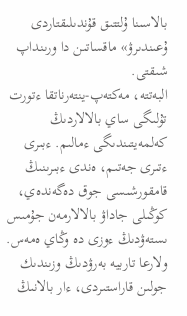بالاسىنا ۇلتتىق قۇندىلىقتاردى ۇعىندىرۋ» ماقساتىن دا ورىنداپ شىقتى.
البەتتە، مەكتەپ-ينتەرناتقا ءتورت تۇلىگى ساي بالالاردىڭ كەلمەيتىندىگى ءمالىم. ءبىرى ءتىرى جەتىم، ەندى ءبىرىنىڭ قامقورشىسى جوق دەگەندەي، كوڭىلى جاداۋ بالالارمەن جۇمىس ىستەۋدىڭ ءوزى دە وڭاي ەمەس. ولارعا تاربيە بەرۋدىڭ وزىندىك جولىن قاراستىردى، ءار بالانىڭ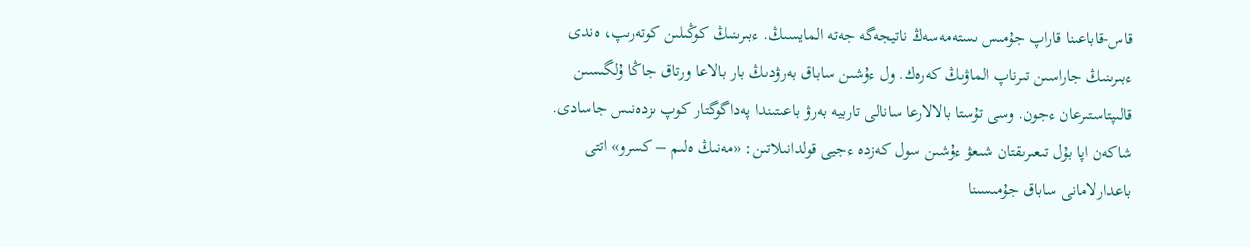قاس-قاباعىنا قاراپ جۇمىس ىستەمەسەڭ ناتيجەگە جەتە المايسىڭ. ءبىرىنىڭ كوڭىلىن كوتەرىپ، ەندى ءبىرىنىڭ جاراسىن تىرناپ الماۋىڭ كەرەك. ول ءۇشىن ساباق بەرۋدىڭ بار بالاعا ورتاق جاڭا ۇلگىسىن قالىپتاستىرعان ءجون. وسى تۇستا بالالارعا سانالى تاربيە بەرۋ باعىتىندا پەداگوگتار كوپ ىزدەنىس جاسادى. شاكەن اپا بۇل تىعىرىقتان شىعۋ ءۇشىن سول كەزدە ءجيى قولدانىلاتىن: «مەنىڭ ەلىم – كسرو» اتتى باعدارلامانى ساباق جۇمىسىنا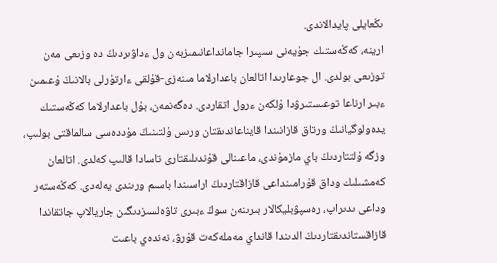ىڭعايلى پايدالاندى.
ارينە، كەڭەستىك جۇيەنى سىپىرا جامانداعانىمىزبەن ول ءداۋىردىڭ دە وزىعى مەن توزىعى بولدى. ال جوعارىدا اتالعان باعدارلاما مىنەزى-قۇلقى ءارتۇرلى بالانىڭ ۇعىمىن ءبىر ارناعا توعىستىرۋدا ۇلكەن ءرول اتقاردى. دەگەنمەن، بۇل باعدارلاما كەڭەستىك يدەولوگيانىڭ ورتاق قازانىندا قايناعاندىقتان ورىس ۇلتىنىڭ مۇددەسى سالماقتى بولىپ، وزگە ۇلتتاردىڭ باي مازمۇندى، ماعىنالى قۇندىلىقتارى تاسادا قالىپ كەلدى. اتالعان كەمشىلىك وداق قۇرامىنداعى قازاقتاردىڭ اراسىندا باسىم ورىندى يەلەدى. كەڭەستەر وداعى ىدىراپ، رەسپۋبليكالار بىرىنەن سوڭ ءبىرى تاۋەلسىزدىگىن جاريالاپ جاتقاندا قازاقستاندىقتاردىڭ الدىندا قانداي مەملەكەت قۇرۋ، نەندەي باعىت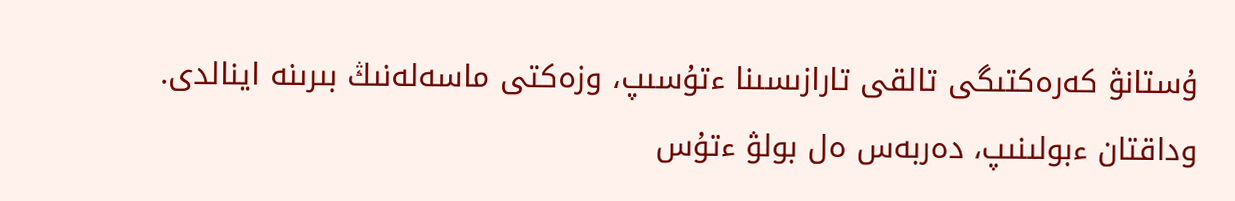ۇستانۋ كەرەكتىگى تالقى تارازىسىنا ءتۇسىپ، وزەكتى ماسەلەنىڭ بىرىنە اينالدى. وداقتان ءبولىنىپ، دەربەس ەل بولۋ ءتۇس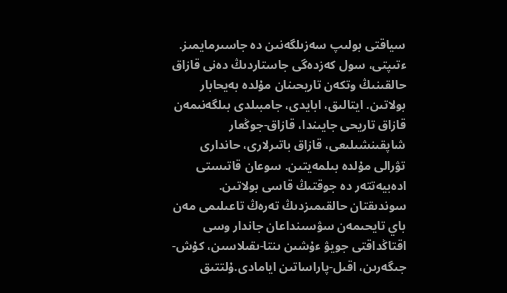سياقتى بولىپ سەزىلگەنىن دە جاسىرمايمىز. ءتىپتى، سول كەزدەگى جاستاردىڭ دەنى قازاق حالقىنىڭ وتكەن تاريحىنان مۇلدە بەيحابار بولاتىن. ايتالىق، ابايدى، جامبىلدى بىلگەنىمەن قازاق تاريحى جايىندا، قازاق-جوڭعار شاپقىنشىلىعى، قازاق باتىرلارى، حاندارى تۋرالى مۇلدە بىلمەيتىن. سوعان قاتىستى ادەبيەتتەر دە جوقتىڭ قاسى بولاتىن. سوندىقتان حالقىمىزدىڭ تەرەڭ تاعىلىمى مەن باي تايحىمەن سۋسىنداعان جاندار وسى اقتاڭداقتى جويۋ ءۇشىن ىنتا-ىقىلاسىن، كۇش-جىگەرىن، اقىل-پاراساتىن ايامادى.ۇلتتىق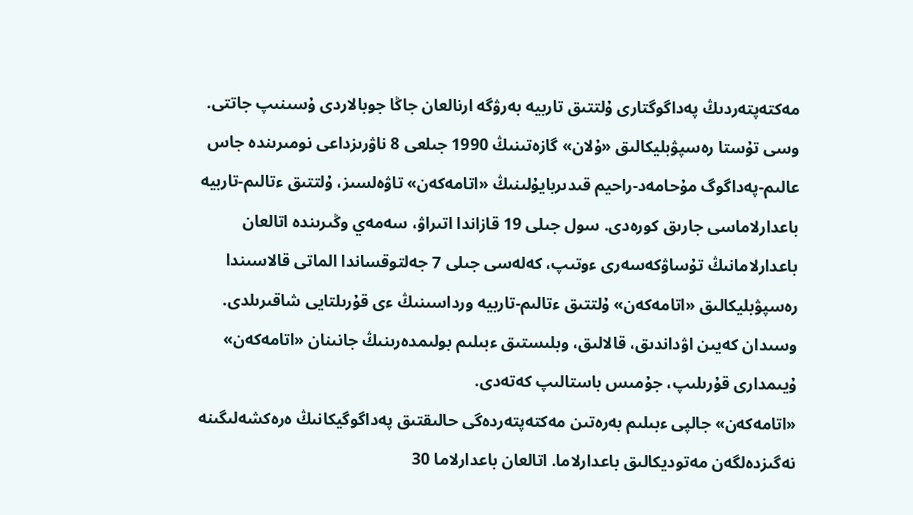مەكتەپتەردىڭ پەداگوگتارى ۇلتتىق تاربيە بەرۋگە ارنالعان جاڭا جوبالاردى ۇسىنىپ جاتتى. وسى تۇستا رەسپۋبليكالىق «ۇلان» گازەتىنىڭ 1990 جىلعى 8 ناۋرىزداعى نومىرىندە جاس عالىم-پەداگوگ مۇحامەد-راحيم قىدىربايۇلىنىڭ «اتامەكەن» تاۋەلسىز، ۇلتتىق ءتالىم-تاربيە باعدارلاماسى جارىق كورەدى. سول جىلى 19 قازاندا اتىراۋ، سەمەي وڭىرىندە اتالعان باعدارلامانىڭ تۇساۋكەسەرى ءوتىپ، كەلەسى جىلى 7 جەلتوقساندا الماتى قالاسىندا رەسپۋبليكالىق «اتامەكەن» ۇلتتىق ءتالىم-تاربيە ورداسىنىڭ ءى قۇرىلتايى شاقىرىلدى. وسىدان كەيىن اۋداندىق، قالالىق، وبلىستىق ءبىلىم بولىمدەرىنىڭ جانىنان «اتامەكەن» ۇيىمدارى قۇرىلىپ، جۇمىس باستالىپ كەتەدى.
«اتامەكەن» جالپى ءبىلىم بەرەتىن مەكتەپتەردەگى حالىقتىق پەداگوگيكانىڭ ەرەكشەلىگىنە نەگىزدەلگەن مەتوديكالىق باعدارلاما. اتالعان باعدارلاما 30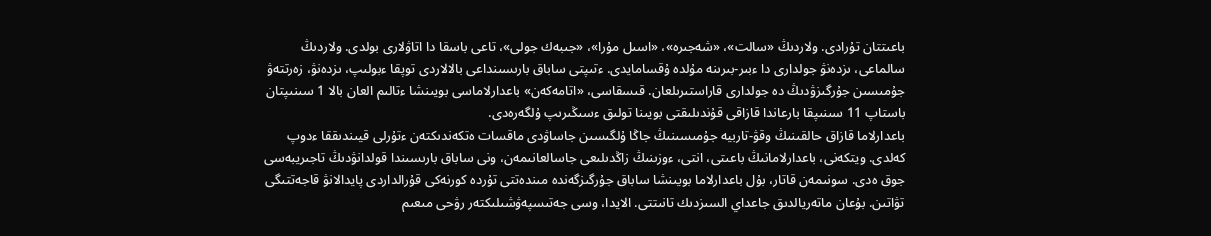باعىتتان تۇرادى. ولاردىڭ «سالت»، «شەجىرە»، «اسىل مۇرا»، «جىبەك جولى»، تاعى باسقا دا اتاۋلارى بولدى. ولاردىڭ سالماعى، ىزدەنۋ جولدارى دا ءبىر-بىرىنە مۇلدە ۇقسامايدى. ءتىپتى ساباق بارىسىنداعى بالالاردى توپقا ءبولىپ، ىزدەنۋ، زەرتتەۋ جۇمىسىن جۇرگىزۋدىڭ دە جولدارى قاراستىرىلعان. قىسقاسى، «اتامەكەن» باعدارلاماسى بويىنشا ءتالىم العان بالا 1 سىنىپتان باستاپ 11 سىنىپقا بارعاندا قازاقى قۇندىلىقتى بويىنا تولىق ءسىڭىرىپ ۇلگەرەدى.
باعدارلاما قازاق حالقىنىڭ وقۋ-تاربيە جۇمىسىنىڭ جاڭا ۇلگىسىن جاساۋدى ماقسات ەتكەندىكتەن ءتۇرلى قيىندىققا ءدوپ كەلدى. ويتكەنى، باعدارلامانىڭ باعىتى، انتى، ءوزىنىڭ زاڭدىلىعى جاسالعانىمەن، ونى ساباق بارىسىندا قولدانۋدىڭ تاجىريبەسى جوق ەدى. سونىمەن قاتار، بۇل باعدارلاما بويىنشا ساباق جۇرگىزگەندە مىندەتتى تۇردە كورنەكى قۇرالداردى پايدالانۋ قاجەتتىگى تۋاتىن. بۇعان ماتەريالدىق جاعداي السىزدىك تانىتتى. الايدا، وسى جەتىسپەۋشىلىكتەر رۋحى مىعىم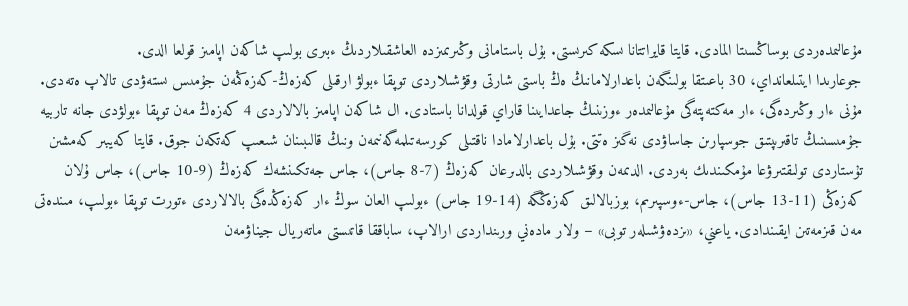مۇعالىمدەردى بوساڭسىتا المادى. قايتا قايراتتانا ىسكە كىرىستى. بۇل باستامانى وڭىرىمىزدە العاشقىلاردىڭ ءبىرى بولىپ شاكەن اپامىز قولعا الدى.
جوعارىدا ايتىلعانداي، 30 باعىتقا بولىنگەن باعدارلامانىڭ ەڭ باستى شارتى وقۋشىلاردى توپقا ءبولۋ ارقىلى كەزەڭ-كەزەڭمەن جۇمىس ىستەۋدى تالاپ ەتەدى. مۇنى ءار وڭىردەگى، ءار مەكتەپتەگى مۇعالىمدەر ءوزىنىڭ جاعدايىنا قاراي قولدانا باستادى. ال شاكەن اپامىز بالالاردى 4 كەزەڭ مەن توپقا ءبولۋدى جانە تاربيە جۇمىسىنىڭ تاقىرىپتىق جوسپارىن جاساۋدى نەگىز ەتتى. بۇل باعدارلامادا ناقتىلى كورسەتىلمەگەنىمەن ونىڭ قالىبىنان شىعىپ كەتكەن جوق. قايتا كەيبىر كەمشىن تۇستاردى تولىقتىرۋعا مۇمكىندىك بەردى. الدىمەن وقۋشىلاردى بالدىرعان كەزەڭ (7-8 جاس)، جاس جەتكىنشەك كەزەڭ (9-10 جاس)، جاس ۇلان كەزەڭى (11-13 جاس)، جاس-ءوسپىرىم، بوزبالالىق كەزەڭگە (14-19 جاس) ءبولىپ العان سوڭ ءار كەزەڭدەگى بالالاردى ءتورت توپقا ءبولىپ، مىندەتى مەن قىزمەتىن ايقىندادى. ياعني، «ىزدەۋشىلەر توبى» – ولار مادەني ورىنداردى ارالاپ، ساباققا قاتىستى ماتەريال جيناۋمەن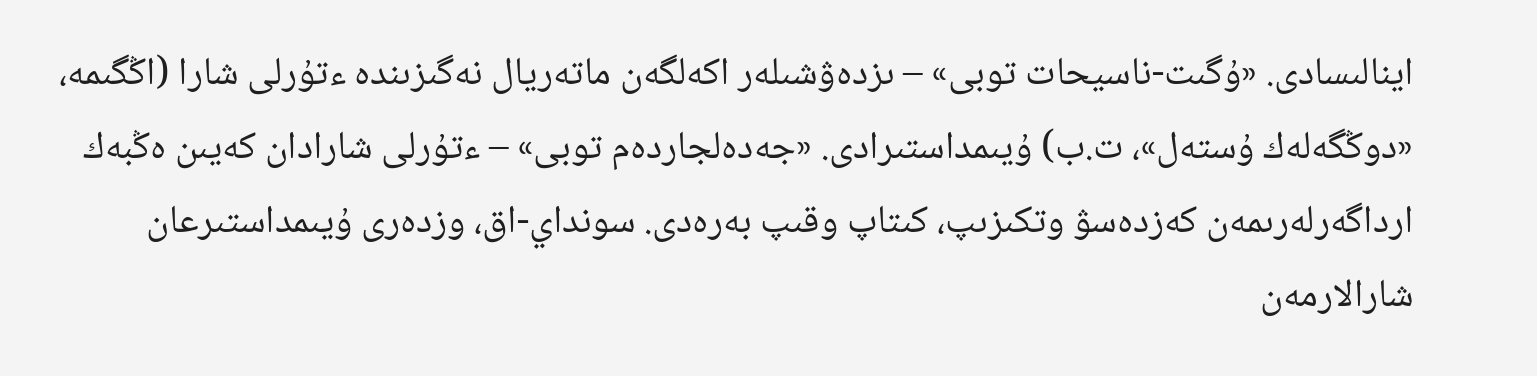اينالىسادى. «ۇگىت-ناسيحات توبى» – ىزدەۋشىلەر اكەلگەن ماتەريال نەگىزىندە ءتۇرلى شارا (اڭگىمە، «دوڭگەلەك ۇستەل»، ت.ب) ۇيىمداستىرادى. «جەدەلجاردەم توبى» – ءتۇرلى شارادان كەيىن ەڭبەك ارداگەرلەرىمەن كەزدەسۋ وتكىزىپ، كىتاپ وقىپ بەرەدى. سونداي-اق، وزدەرى ۇيىمداستىرعان شارالارمەن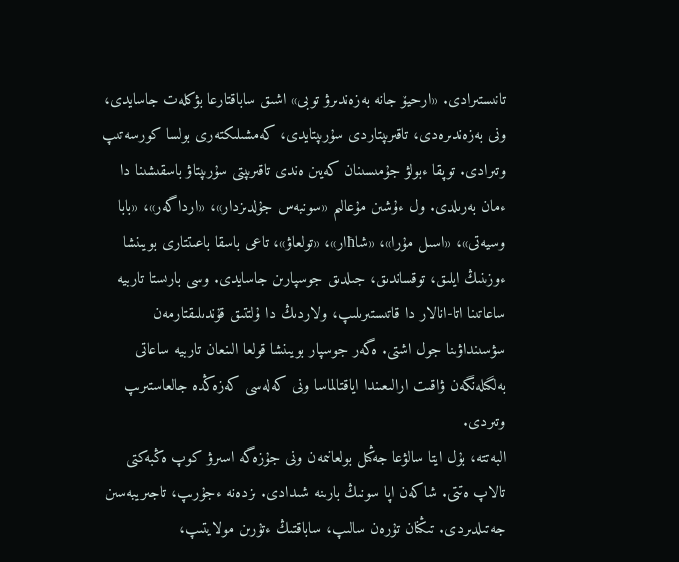تانىستىرادى. «ارحيۆ جانە بەزەندىرۋ توبى» اشىق ساباقتارعا بۋكلەت جاسايدى، ونى بەزەندىرەدى، تاقىرىپتاردى سۇرىپتايدى، كەمشىلىكتەرى بولسا كورسەتىپ وتىرادى. توپقا ءبولۋ جۇمىسىنان كەيىن ەندى تاقىرىپتى سۇرىپتاۋ باسقىشىنا دا ءمان بەرىلدى. ول ءۇشىن مۇعالىم «سونبەس جۇلدىزدار»، «ارداگەر»، «بابا وسيەتى»، «اسىل مۇرا»، «شاћار»، «تولعاۋ»، تاعى باسقا باعىتتارى بويىنشا ءوزىنىڭ ايلىق، توقساندىق، جىلدىق جوسپارىن جاسايدى. وسى بارىستا تاربيە ساعاتىنا اتا-انالار دا قاتىستىرىلىپ، ولاردىڭ دا ۇلتتىق قۇندىلىقتارمەن سۋسىنداۋىنا جول اشتى. ەگەر جوسپار بويىنشا قولعا الىنعان تاربيە ساعاتى بەلگىلەنگەن ۋاقىت ارالىعىندا اياقتالماسا ونى كەلەسى كەزەڭدە جالعاستىرىپ وتىردى.
البەتتە، بۇل ايتا سالۋعا جەڭىل بولعانىمەن ونى جۇزەگە اسىرۋ كوپ ەڭبەكتى تالاپ ەتتى. شاكەن اپا سونىڭ بارىنە شىدادى. ىزدەنە ءجۇرىپ، تاجىريبەسىن جەتىلدىردى. تىڭنان تۇرەن سالىپ، ساباقتىڭ ءتۇرىن مولايتىپ،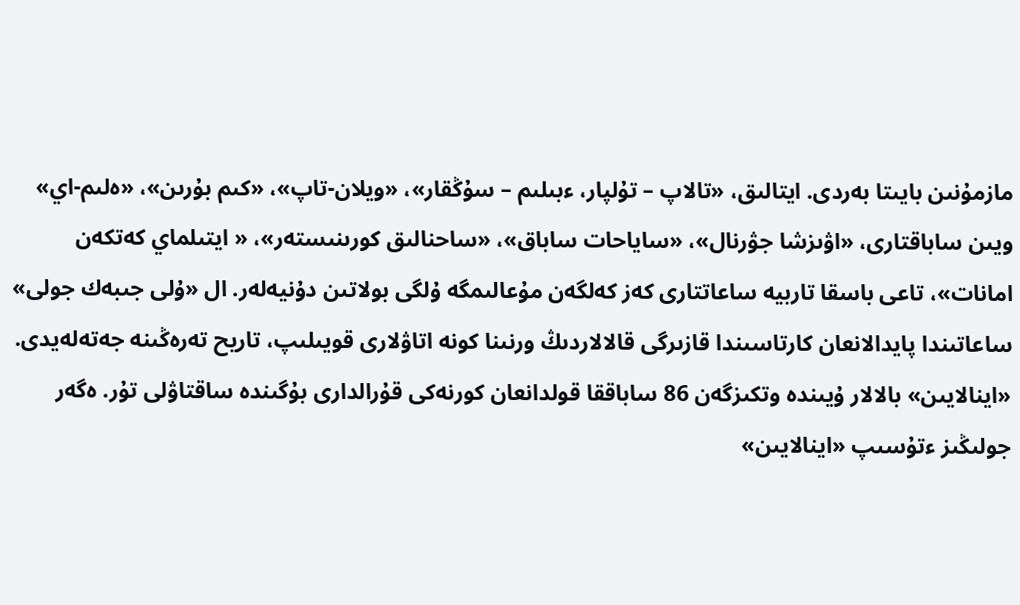مازمۇنىن بايىتا بەردى. ايتالىق، «تالاپ – تۇلپار، ءبىلىم – سۇڭقار»، «ويلان-تاپ»، «كىم بۇرىن»، «ەلىم-اي» ويىن ساباقتارى، «اۋىزشا جۋرنال»، «ساياحات ساباق»، «ساحنالىق كورىنىستەر»، « ايتىلماي كەتكەن امانات»، تاعى باسقا تاربيە ساعاتتارى كەز كەلگەن مۇعالىمگە ۇلگى بولاتىن دۇنيەلەر. ال «ۇلى جىبەك جولى» ساعاتىندا پايدالانعان كارتاسىندا قازىرگى قالالاردىڭ ورنىنا كونە اتاۋلارى قويىلىپ، تاريح تەرەڭىنە جەتەلەيدى. «اينالايىن» بالالار ۇيىندە وتكىزگەن 86 ساباققا قولدانعان كورنەكى قۇرالدارى بۇگىندە ساقتاۋلى تۇر. ەگەر جولىڭىز ءتۇسىپ «اينالايىن»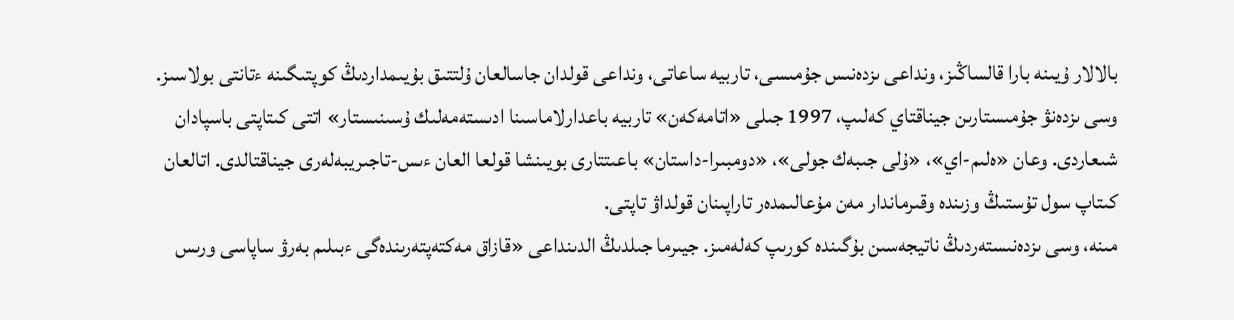بالالار ۇيىنە بارا قالساڭىز، ونداعى ىزدەنىس جۇمىسى، تاربيە ساعاتى، ونداعى قولدان جاسالعان ۇلتتىق بۇيىمداردىڭ كوپتىگىنە ءتانتى بولاسىز. وسى ىزدەنۋ جۇمىستارىن جيناقتاي كەلىپ، 1997 جىلى «اتامەكەن» تاربيە باعدارلاماسىنا ادىستەمەلىك ۇسىنىستار» اتتى كىتاپتى باسپادان شىعاردى. وعان «ەلىم-اي»، «ۇلى جىبەك جولى»، «دومبىرا-داستان» باعىتتارى بويىنشا قولعا العان ءىس-تاجىريبەلەرى جيناقتالدى. اتالعان كىتاپ سول تۇستىڭ وزىندە وقىرماندار مەن مۇعالىمدەر تاراپىنان قولداۋ تاپتى.
مىنە، وسى ىزدەنىستەردىڭ ناتيجەسىن بۇگىندە كورىپ كەلەمىز. جيىرما جىلدىڭ الدىنداعى «قازاق مەكتەپتەرىندەگى ءبىلىم بەرۋ ساپاسى ورىس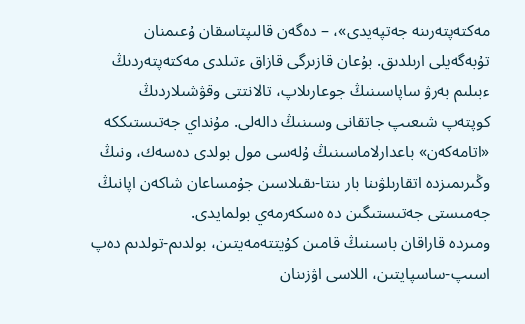مەكتەپتەرىنە جەتپەيدى»، – دەگەن قالىپتاسقان ۇعىمنان تۇبەگەيلى ارىلدىق. بۇعان قازىرگى قازاق ءتىلدى مەكتەپتەردىڭ ءبىلىم بەرۋ ساپاسىنىڭ جوعارىلاپ، تالانتتى وقۋشىلاردىڭ كوپتەپ شىعىپ جاتقانى وسىنىڭ دالەلى. مۇنداي جەتىستىككە «اتامەكەن» باعدارلاماسىنىڭ ۇلەسى مول بولدى دەسەك، ونىڭ وڭىرىمىزدە اتقارىلۋىنا بار ىنتا-ىقىلاسىن جۇمساعان شاكەن اپانىڭ جەمىستى جەتىستىگىن دە ەسكەرمەي بولمايدى.
ومىردە قاراقان باسىنىڭ قامىن كۇيتتەمەيتىن، بولدىم-تولدىم دەپ اسىپ-ساسپايتىن، اللاسى اۋزىنان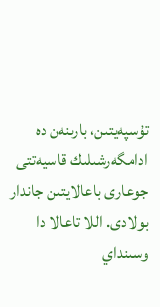تۇسپەيتىن، بارىنەن دە ادامگەرشىلىك قاسيەتتى جوعارى باعالايتىن جاندار بولادى. اللا تاعالا دا وسىنداي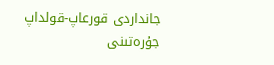جانداردى قورعاپ-قولداپ جۇرەتىنى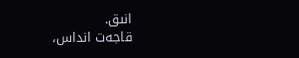انىق.
قاجەت انداس،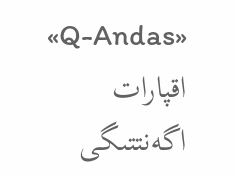«Q-Andas» اقپارات اگەنتتىگى